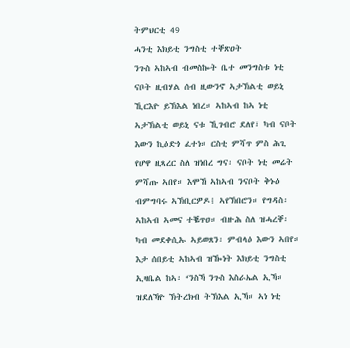ትምህርቲ 49
ሓንቲ እክይቲ ንግስቲ ተቐጽዐት
ንጉስ ኣከኣብ ብመስኰት ቤተ መንግስቱ ነቲ ናቦት ዚብሃል ሰብ ዚውንኖ ኣታኽልቲ ወይኒ ኺርእዮ ይኽእል ነበረ። ኣከኣብ ከኣ ነቲ ኣታኽልቲ ወይኒ ናቱ ኺገብሮ ደለየ፣ ካብ ናቦት እውን ኪዕድጎ ፈተነ። ርስቲ ምሻጥ ምስ ሕጊ የሆዋ ዚጻረር ስለ ዝነበረ ግና፡ ናቦት ነቲ መሬት ምሻጡ ኣበየ። እሞኸ ኣከኣብ ንናቦት ቅኑዕ ብምግባሩ ኣኽቢርዎዶ፧ ኣየኽበሮን። የግዳስ፡ ኣከኣብ ኣመና ተቘጥዐ። ብዙሕ ስለ ዝሓረቐ፡ ካብ መደቀሲኡ ኣይወጸን፡ ምብላዕ እውን ኣበየ።
እታ ሰበይቲ ኣከኣብ ዝዀነት እክይቲ ንግስቲ ኢዛቤል ከኣ፡ ‘ንስኻ ንጉስ እስራኤል ኢኻ። ዝደለኻዮ ኽትረክብ ትኽእል ኢኻ። ኣነ ነቲ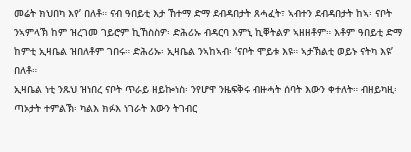መሬት ክህበካ እየ’ በለቶ። ናብ ዓበይቲ እታ ኸተማ ድማ ደብዳበታት ጸሓፈት፣ ኣብተን ደብዳበታት ከኣ፡ ናቦት ንኣምላኽ ከም ዝረገመ ገይሮም ኪኸስስዎ፡ ድሕሪኡ ብዳርባ እምኒ ኪቐትልዎ ኣዘዘቶም። እቶም ዓበይቲ ድማ ከምቲ ኢዛቤል ዝበለቶም ገበሩ። ድሕሪኡ፡ ኢዛቤል ንኣከኣብ፡ ‘ናቦት ሞይቱ እዩ። ኣታኽልቲ ወይኑ ናትካ እዩ’ በለቶ።
ኢዛቤል ነቲ ንጹህ ዝነበረ ናቦት ጥራይ ዘይኰነስ፡ ንየሆዋ ንዜፍቅሩ ብዙሓት ሰባት እውን ቀተለት። ብዘይካዚ፡ ጣኦታት ተምልኽ፡ ካልእ ክፉእ ነገራት እውን ትገብር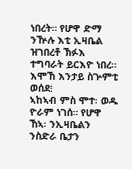ነበረት። የሆዋ ድማ ንዅሉ እቲ ኢዛቤል ዝገበረቶ ኽፉእ ተግባራት ይርእዮ ነበረ። እሞኸ እንታይ ስጕምቲ ወሰደ፧
ኣከኣብ ምስ ሞተ፡ ወዱ ዮራም ነገሰ። የሆዋ ኸኣ፡ ንኢዛቤልን ንስድራ ቤታን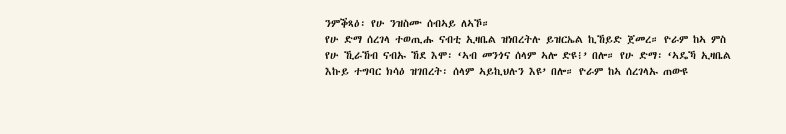ንምቕጻዕ፡ የሁ ንዝስሙ ሰብኣይ ለኣኾ።
የሁ ድማ ሰረገላ ተወጢሑ ናብቲ ኢዛቤል ዝነበረትሉ ይዝርኤል ኪኸይድ ጀመረ። ዮራም ከኣ ምስ የሁ ኺራኸብ ናብኡ ኸደ እሞ፡ ‘ኣብ መንጎና ሰላም ኣሎ ድዩ፧’ በሎ። የሁ ድማ፡ ‘ኣዴኻ ኢዛቤል እኩይ ተግባር ክሳዕ ዝገበረት፡ ሰላም ኣይኪህሉን እዩ’ በሎ። ዮራም ከኣ ሰረገላኡ ጠውዩ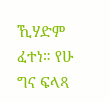ኺሃድም ፈተነ። የሁ ግና ፍላጻ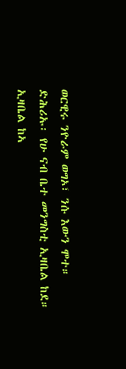ወርዊሩ ንዮራም ወግኦ፣ ንሱ እውን ሞተ።
ድሕሪኡ፡ የሁ ናብ ቤተ መንግስቲ ኢዛቤል ከደ። ኢዛቤል ከኣ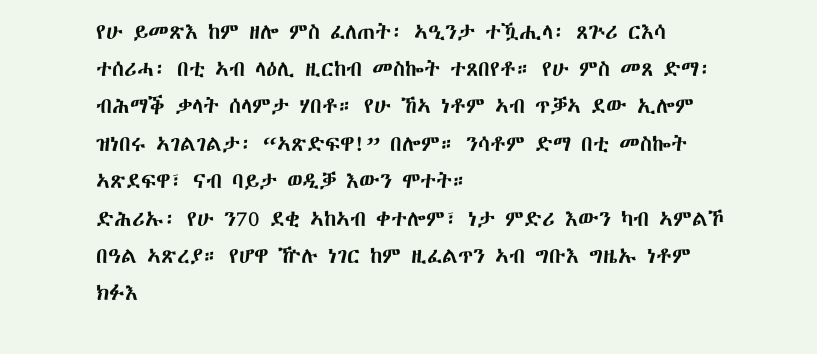የሁ ይመጽእ ከም ዘሎ ምስ ፈለጠት፡ ኣዒንታ ተዃሒላ፡ ጸጕሪ ርእሳ ተሰሪሓ፡ በቲ ኣብ ላዕሊ ዚርከብ መስኰት ተጸበየቶ። የሁ ምስ መጸ ድማ፡ ብሕማቕ ቃላት ሰላምታ ሃበቶ። የሁ ኸኣ ነቶም ኣብ ጥቓኣ ደው ኢሎም ዝነበሩ ኣገልገልታ፡ “ኣጽድፍዋ!” በሎም። ንሳቶም ድማ በቲ መስኰት ኣጽደፍዋ፣ ናብ ባይታ ወዲቓ እውን ሞተት።
ድሕሪኡ፡ የሁ ን70 ደቂ ኣከኣብ ቀተሎም፣ ነታ ምድሪ እውን ካብ ኣምልኾ በዓል ኣጽረያ። የሆዋ ዅሉ ነገር ከም ዚፈልጥን ኣብ ግቡእ ግዜኡ ነቶም ክፉእ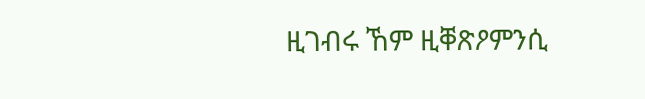ዚገብሩ ኸም ዚቐጽዖምንሲ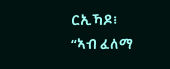ርኢኻዶ፧
“ኣብ ፈለማ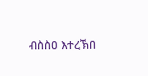ብስስዐ እተረኽበ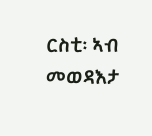ርስቲ፡ ኣብ መወዳእታ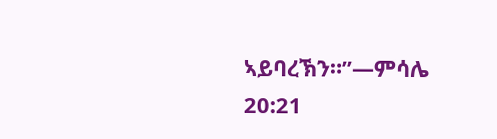ኣይባረኽን።”—ምሳሌ 20:21